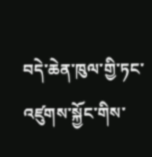བདེ་ཆེན་ཁུལ་གྱི་ཏང་འཛུགས་སྐྱོང་གིས་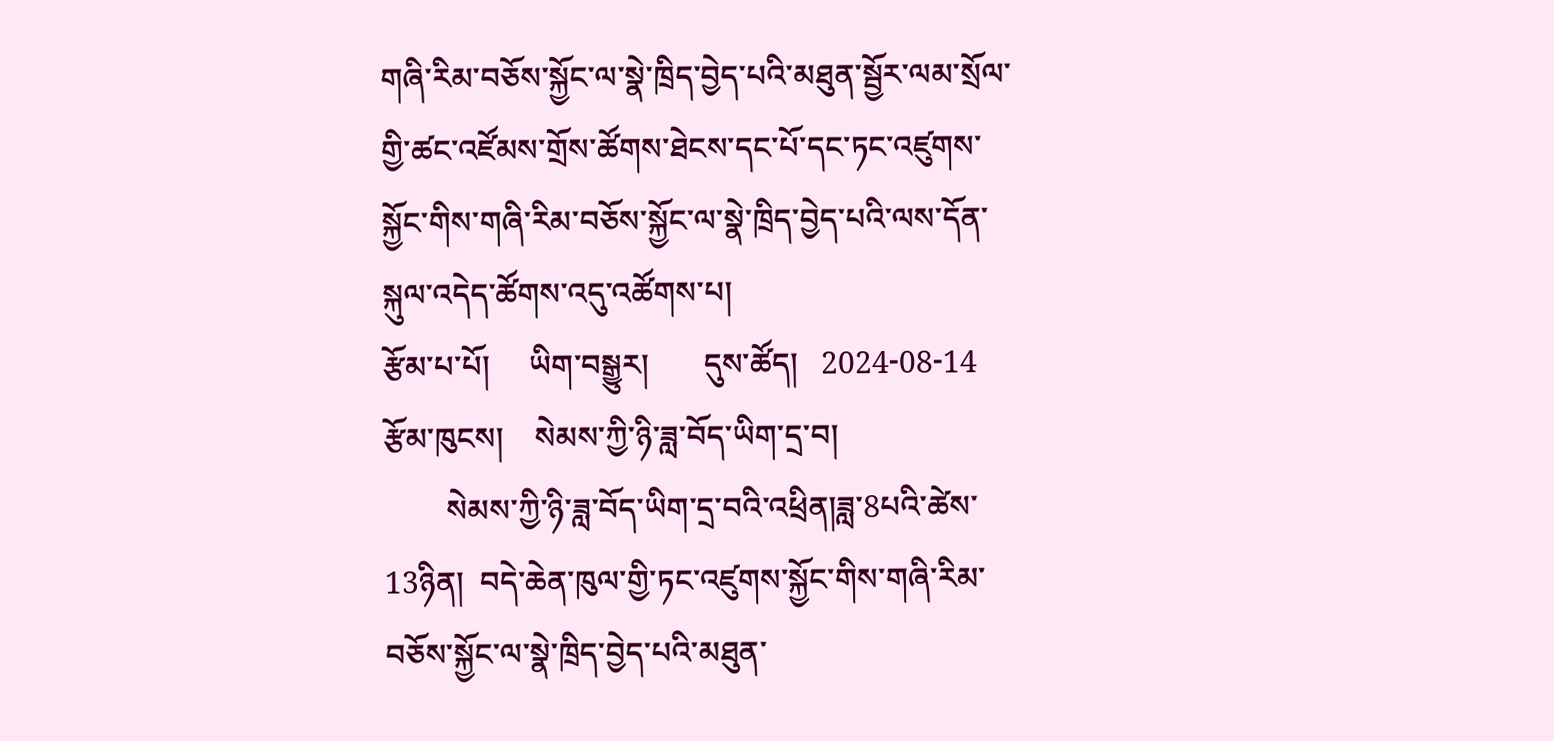གཞི་རིམ་བཅོས་སྐྱོང་ལ་སྣེ་ཁྲིད་བྱེད་པའི་མཐུན་སྦྱོར་ལམ་སྲོལ་གྱི་ཚང་འཛོམས་གྲོས་ཚོགས་ཐེངས་དང་པོ་དང་ཏང་འཛུགས་སྐྱོང་གིས་གཞི་རིམ་བཅོས་སྐྱོང་ལ་སྣེ་ཁྲིད་བྱེད་པའི་ལས་དོན་སྐུལ་འདེད་ཚོགས་འདུ་འཚོགས་པ།
རྩོམ་པ་པོ།     ཡིག་བསྒྱུར།       དུས་ཚོད།   2024-08-14   རྩོམ་ཁུངས།    སེམས་ཀྱི་ཉི་ཟླ་བོད་ཡིག་དྲ་བ།
        སེམས་ཀྱི་ཉི་ཟླ་བོད་ཡིག་དྲ་བའི་འཕྲིན།ཟླ་8པའི་ཚེས་13ཉིན།  བདེ་ཆེན་ཁུལ་གྱི་ཏང་འཛུགས་སྐྱོང་གིས་གཞི་རིམ་བཅོས་སྐྱོང་ལ་སྣེ་ཁྲིད་བྱེད་པའི་མཐུན་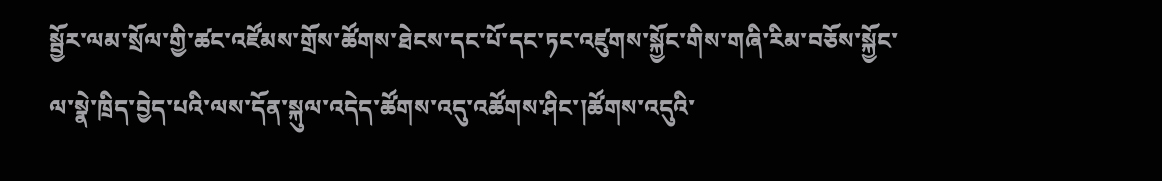སྦྱོར་ལམ་སྲོལ་གྱི་ཚང་འཛོམས་གྲོས་ཚོགས་ཐེངས་དང་པོ་དང་ཏང་འཛུགས་སྐྱོང་གིས་གཞི་རིམ་བཅོས་སྐྱོང་ལ་སྣེ་ཁྲིད་བྱེད་པའི་ལས་དོན་སྐུལ་འདེད་ཚོགས་འདུ་འཚོགས་ཤིང་།ཚོགས་འདུའི་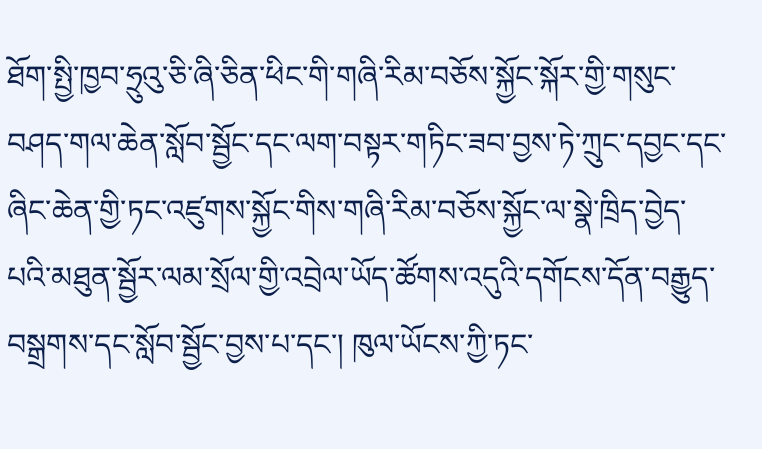ཐོག་སྤྱི་ཁྱབ་ཧྲུའུ་ཅི་ཞི་ཅིན་ཕིང་གི་གཞི་རིམ་བཅོས་སྐྱོང་སྐོར་གྱི་གསུང་བཤད་གལ་ཆེན་སློབ་སྦྱོང་དང་ལག་བསྟར་གཏིང་ཟབ་བྱས་ཏེ་ཀྲུང་དབྱང་དང་ཞིང་ཆེན་གྱི་ཏང་འཛུགས་སྐྱོང་གིས་གཞི་རིམ་བཅོས་སྐྱོང་ལ་སྣེ་ཁྲིད་བྱེད་པའི་མཐུན་སྦྱོར་ལམ་སྲོལ་གྱི་འབྲེལ་ཡོད་ཚོགས་འདུའི་དགོངས་དོན་བརྒྱུད་བསྒྲགས་དང་སློབ་སྦྱོང་བྱས་པ་དང་། ཁུལ་ཡོངས་ཀྱི་ཏང་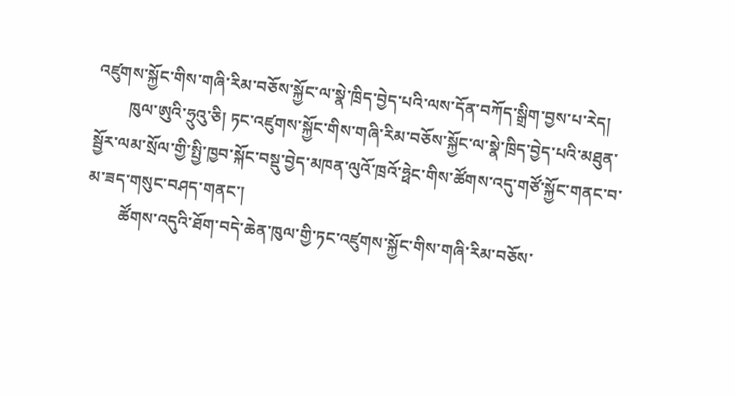འཛུགས་སྐྱོང་གིས་གཞི་རིམ་བཅོས་སྐྱོང་ལ་སྣེ་ཁྲིད་བྱེད་པའི་ལས་དོན་བཀོད་སྒྲིག་བྱས་པ་རེད།
        ཁུལ་ཨུའི་ཧྲུའུ་ཅི། ཏང་འཛུགས་སྐྱོང་གིས་གཞི་རིམ་བཅོས་སྐྱོང་ལ་སྣེ་ཁྲིད་བྱེད་པའི་མཐུན་སྦྱོར་ལམ་སྲོལ་གྱི་སྤྱི་ཁྱབ་སྐོང་བསྡུ་བྱེད་མཁན་ལུའོ་ཁྲའོ་ཧྥེང་གིས་ཚོགས་འདུ་གཙོ་སྐྱོང་གནང་བ་མ་ཟད་གསུང་བཤད་གནང་།
        ཚོགས་འདུའི་ཐོག་བདེ་ཆེན་ཁུལ་གྱི་ཏང་འཛུགས་སྐྱོང་གིས་གཞི་རིམ་བཅོས་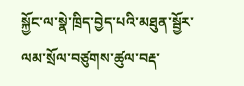སྐྱོང་ལ་སྣེ་ཁྲིད་བྱེད་པའི་མཐུན་སྦྱོར་ལམ་སྲོལ་བཙུགས་ཚུལ་བརྡ་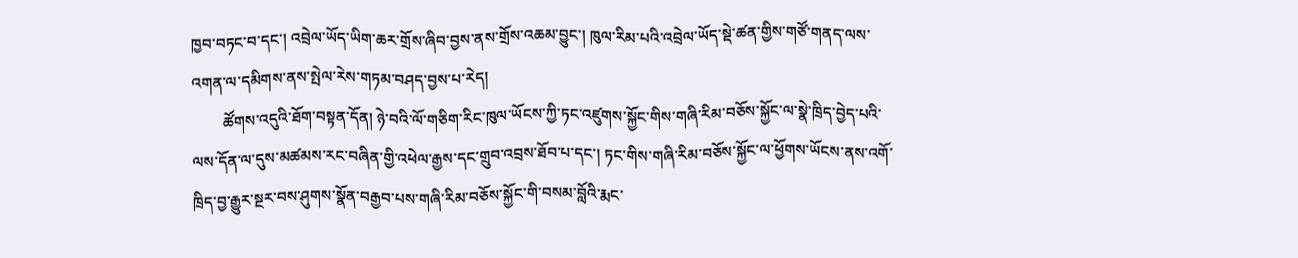ཁྱབ་བཏང་བ་དང་། འབྲེལ་ཡོད་ཡིག་ཆར་གྲོས་ཞིབ་བྱས་ནས་གྲོས་འཆམ་བྱུང་། ཁུལ་རིམ་པའི་འབྲེལ་ཡོད་སྡེ་ཚན་གྱིས་གཙོ་གནད་ལས་འགན་ལ་དམིགས་ནས་སྤེལ་རེས་གཏམ་བཤད་བྱས་པ་རེད།
        ཚོགས་འདུའི་ཐོག་བསྟན་དོན། ཉེ་བའི་ལོ་གཅིག་རིང་ཁུལ་ཡོངས་ཀྱི་ཏང་འཛུགས་སྐྱོང་གིས་གཞི་རིམ་བཅོས་སྐྱོང་ལ་སྣེ་ཁྲིད་བྱེད་པའི་ལས་དོན་ལ་དུས་མཚམས་རང་བཞིན་གྱི་འཕེལ་རྒྱས་དང་གྲུབ་འབྲས་ཐོབ་པ་དང་། ཏང་གིས་གཞི་རིམ་བཅོས་སྐྱོང་ལ་ཕྱོགས་ཡོངས་ནས་འགོ་ཁྲིད་བྱ་རྒྱུར་སྔར་བས་ཤུགས་སྣོན་བརྒྱབ་པས་གཞི་རིམ་བཅོས་སྐྱོང་གི་བསམ་བློའི་རྨང་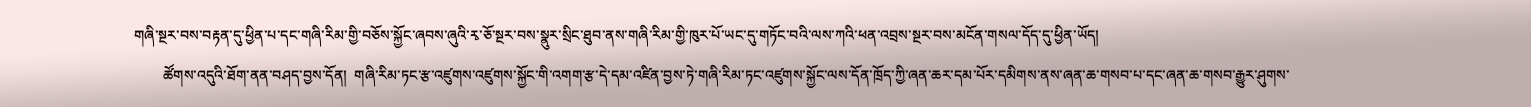གཞི་སྔར་བས་བརྟན་དུ་ཕྱིན་པ་དང་གཞི་རིམ་གྱི་བཅོས་སྐྱོང་ཞབས་ཞུའི་རྭ་ཅོ་སྔར་བས་སྣུར་སྲིང་ཐུབ་ནས་གཞི་རིམ་གྱི་ཁུར་པོ་ཡང་དུ་གཏོང་བའི་ལས་ཀའི་ཕན་འབྲས་སྔར་བས་མངོན་གསལ་དོད་དུ་ཕྱིན་ཡོད།
        ཚོགས་འདུའི་ཐོག་ནན་བཤད་བྱས་དོན།  གཞི་རིམ་ཏང་རྩ་འཛུགས་འཛུགས་སྐྱོང་གི་འགག་རྩ་དེ་དམ་འཛིན་བྱས་ཏེ་གཞི་རིམ་ཏང་འཛུགས་སྐྱོང་ལས་དོན་ཁྲོད་ཀྱི་ཞན་ཆར་དམ་པོར་དམིགས་ནས་ཞན་ཆ་གསབ་པ་དང་ཞན་ཆ་གསབ་རྒྱུར་ཤུགས་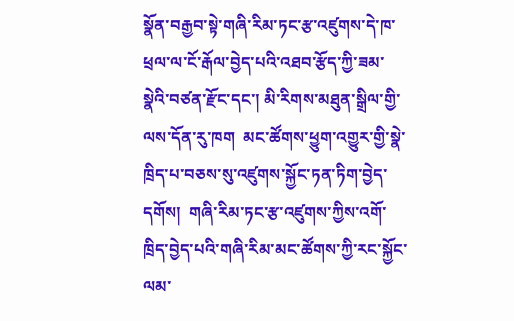སྣོན་བརྒྱབ་སྟེ་གཞི་རིམ་ཏང་རྩ་འཛུགས་དེ་ཁ་ཕྲལ་ལ་ངོ་རྒོལ་བྱེད་པའི་འཐབ་རྩོད་ཀྱི་ཟམ་སྣེའི་བཙན་རྫོང་དང་། མི་རིགས་མཐུན་སྒྲིལ་གྱི་ལས་དོན་རུ་ཁག  མང་ཚོགས་ཕྱུག་འགྱུར་གྱི་སྣེ་ཁྲིད་པ་བཅས་སུ་འཛུགས་སྐྱོང་ཏན་ཏིག་བྱེད་དགོས།  གཞི་རིམ་ཏང་རྩ་འཛུགས་ཀྱིས་འགོ་ཁྲིད་བྱེད་པའི་གཞི་རིམ་མང་ཚོགས་ཀྱི་རང་སྐྱོང་ལམ་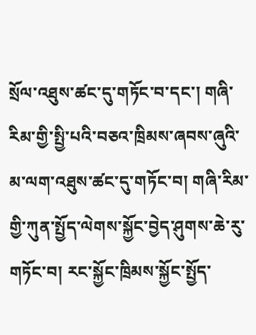སྲོལ་འཐུས་ཚང་དུ་གཏོང་བ་དང་། གཞི་རིམ་གྱི་སྤྱི་པའི་བཅའ་ཁྲིམས་ཞབས་ཞུའི་མ་ལག་འཐུས་ཚང་དུ་གཏོང་བ། གཞི་རིམ་གྱི་ཀུན་སྤྱོད་ལེགས་སྐྱོང་བྱེད་ཤུགས་ཆེ་རུ་གཏོང་བ། རང་སྐྱོང་ཁྲིམས་སྐྱོང་སྤྱོད་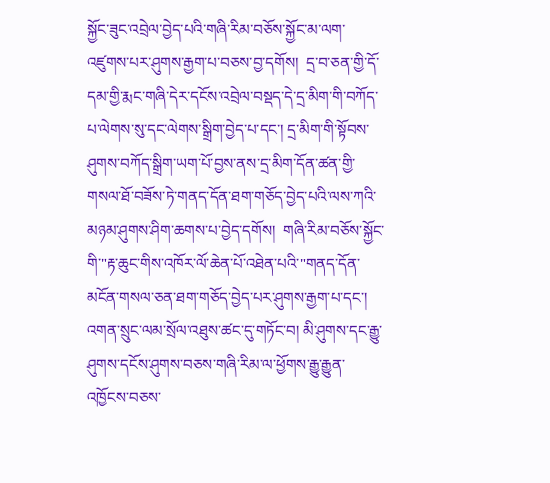སྐྱོང་ཟུང་འབྲེལ་བྱེད་པའི་གཞི་རིམ་བཅོས་སྐྱོང་མ་ལག་འཛུགས་པར་ཤུགས་རྒྱག་པ་བཅས་བྱ་དགོས།  དྲ་བ་ཅན་གྱི་དོ་དམ་གྱི་རྨང་གཞི་དེར་དངོས་འབྲེལ་བསྡད་དེ་དྲ་མིག་གི་བཀོད་པ་ལེགས་སུ་དང་ལེགས་སྒྲིག་བྱེད་པ་དང་། དྲ་མིག་གི་སྟོབས་ཤུགས་བཀོད་སྒྲིག་ཡག་པོ་བྱས་ནས་དྲ་མིག་དོན་ཚན་གྱི་གསལ་ཐོ་བཟོས་ཏེ་གནད་དོན་ཐག་གཅོད་བྱེད་པའི་ལས་ཀའི་མཉམ་ཤུགས་ཤིག་ཆགས་པ་བྱེད་དགོས།  གཞི་རིམ་བཅོས་སྐྱོང་གི་"རྟ་ཆུང་གིས་འཁོར་ལོ་ཆེན་པོ་འཐེན་པའི་"གནད་དོན་མངོན་གསལ་ཅན་ཐག་གཅོད་བྱེད་པར་ཤུགས་རྒྱག་པ་དང་། འགན་སྲུང་ལམ་སྲོལ་འཐུས་ཚང་དུ་གཏོང་བ། མི་ཤུགས་དང་རྒྱུ་ཤུགས་དངོས་ཤུགས་བཅས་གཞི་རིམ་ལ་ཕྱོགས་རྒྱུ་རྒྱུན་འཁྱོངས་བཅས་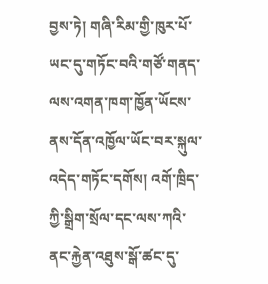བྱས་ཏེ། གཞི་རིམ་གྱི་ཁུར་པོ་ཡང་དུ་གཏོང་བའི་གཙོ་གནད་ལས་འགན་ཁག་ཁྱོན་ཡོངས་ནས་དོན་འཁྱོལ་ཡོང་བར་སྐུལ་འདེད་གཏོང་དགོས། འགོ་ཁྲིད་ཀྱི་སྒྲིག་སྲོལ་དང་ལས་ཀའི་ནང་རྐྱེན་འཐུས་སྒོ་ཚང་དུ་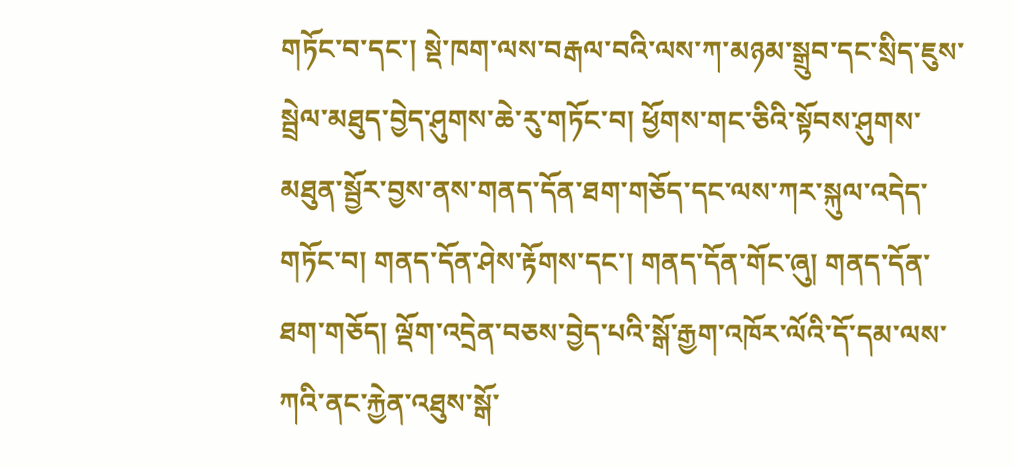གཏོང་བ་དང་། སྡེ་ཁག་ལས་བརྒལ་བའི་ལས་ཀ་མཉམ་སྒྲུབ་དང་སྲིད་ཇུས་སྦྲེལ་མཐུད་བྱེད་ཤུགས་ཆེ་རུ་གཏོང་བ། ཕྱོགས་གང་ཅིའི་སྟོབས་ཤུགས་མཐུན་སྦྱོར་བྱས་ནས་གནད་དོན་ཐག་གཅོད་དང་ལས་ཀར་སྐུལ་འདེད་གཏོང་བ། གནད་དོན་ཤེས་རྟོགས་དང་། གནད་དོན་གོང་ཞུ། གནད་དོན་ཐག་གཅོད། ལྡོག་འདྲེན་བཅས་བྱེད་པའི་སྒོ་རྒྱག་འཁོར་ལོའི་དོ་དམ་ལས་ཀའི་ནང་རྐྱེན་འཐུས་སྒོ་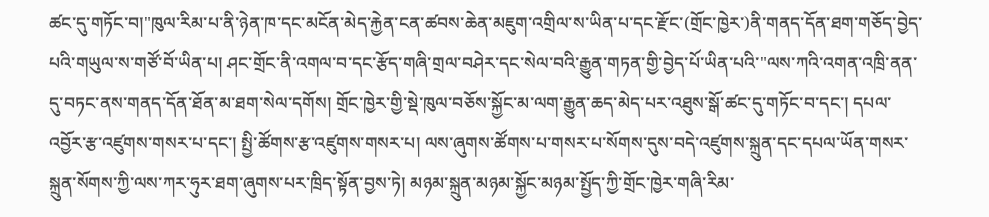ཚང་དུ་གཏོང་བ།"ཁུལ་རིམ་པ་ནི་ཉེན་ཁ་དང་མངོན་མེད་རྐྱེན་ངན་ཚབས་ཆེན་མཇུག་འགྲིལ་ས་ཡིན་པ་དང་རྫོང་(གྲོང་ཁྱེར་)ནི་གནད་དོན་ཐག་གཅོད་བྱེད་པའི་གཡུལ་ས་གཙོ་བོ་ཡིན་པ། ཤང་གྲོང་ནི་འགལ་བ་དང་རྩོད་གཞི་གྲལ་བཤེར་དང་སེལ་བའི་རྒྱུན་གཏན་གྱི་བྱེད་པོ་ཡིན་པའི་"ལས་ཀའི་འགན་འཁྲི་ནན་དུ་བཏང་ནས་གནད་དོན་ཐོན་མ་ཐག་སེལ་དགོས། གྲོང་ཁྱེར་གྱི་སྡེ་ཁུལ་བཅོས་སྐྱོང་མ་ལག་རྒྱུན་ཆད་མེད་པར་འཐུས་སྒོ་ཚང་དུ་གཏོང་བ་དང་། དཔལ་འབྱོར་རྩ་འཛུགས་གསར་པ་དང་། སྤྱི་ཚོགས་རྩ་འཛུགས་གསར་པ། ལས་ཞུགས་ཚོགས་པ་གསར་པ་སོགས་དུས་བདེ་འཛུགས་སྐྲུན་དང་དཔལ་ཡོན་གསར་སྐྲུན་སོགས་ཀྱི་ལས་ཀར་ཧུར་ཐག་ཞུགས་པར་ཁྲིད་སྟོན་བྱས་ཏེ། མཉམ་སྐྲུན་མཉམ་སྐྱོང་མཉམ་སྤྱོད་ཀྱི་གྲོང་ཁྱེར་གཞི་རིམ་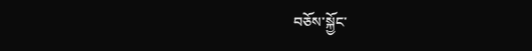བཅོས་སྐྱོང་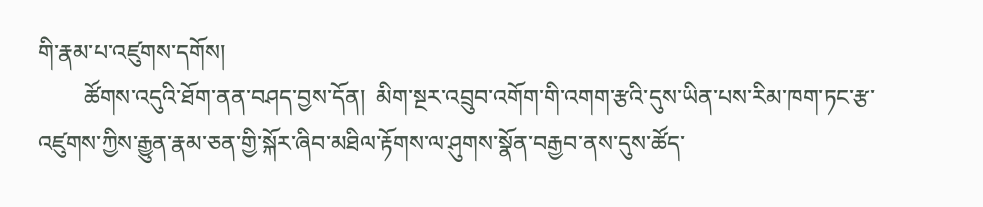གི་རྣམ་པ་འཛུགས་དགོས།
        ཚོགས་འདུའི་ཐོག་ནན་བཤད་བྱས་དོན།  མིག་སྔར་འབྲུབ་འགོག་གི་འགག་རྩའི་དུས་ཡིན་པས་རིམ་ཁག་ཏང་རྩ་འཛུགས་ཀྱིས་རྒྱུན་རྣམ་ཅན་གྱི་སྐོར་ཞིབ་མཐིལ་རྟོགས་ལ་ཤུགས་སྣོན་བརྒྱབ་ནས་དུས་ཚོད་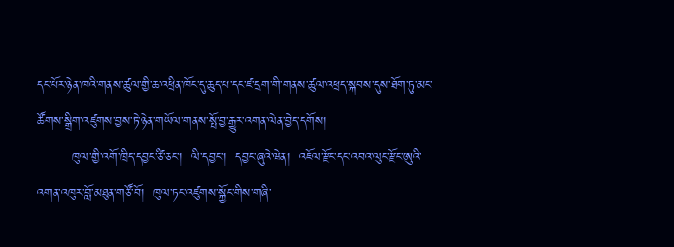དང་པོར་ཉེན་ཁའི་གནས་ཚུལ་གྱི་ཆ་འཕྲིན་ཁོང་དུ་ཆུད་པ་དང་ཛ་དྲག་གི་གནས་ཚུལ་འཕྲད་སྐབས་དུས་ཐོག་ཏུ་མང་ཚོགས་སྒྲིག་འཛུགས་བྱས་ཏེ་ཉེན་གཡོལ་གནས་སྤོ་བྱ་རྒྱུར་འགན་ལེན་བྱེད་དགོས།
        ཁུལ་གྱི་འགོ་ཁྲིད་དབྱང་ཙི་ཅང་།  ལི་དབྱང་།  དབྱང་ཞུའེ་ཝེན།  འཇོལ་རྫོང་དང་འབའ་ལུང་རྫོང་ཨུའི་འགན་འཁུར་བློ་མཐུན་གཙོ་བོ།  ཁུལ་ཏང་འཛུགས་སྐྱོང་གིས་གཞི་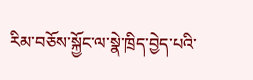རིམ་བཅོས་སྐྱོང་ལ་སྣེ་ཁྲིད་བྱེད་པའི་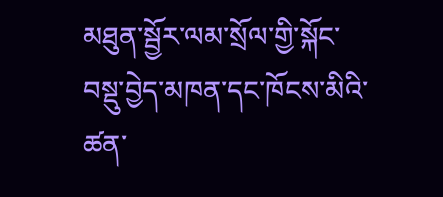མཐུན་སྦྱོར་ལམ་སྲོལ་གྱི་སྐོང་བསྡུ་བྱེད་མཁན་དང་ཁོངས་མིའི་ཚན་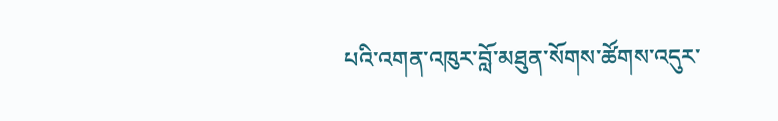པའི་འགན་འཁུར་བློ་མཐུན་སོགས་ཚོགས་འདུར་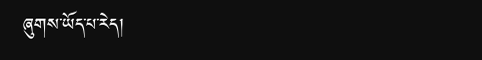ཞུགས་ཡོད་པ་རེད།